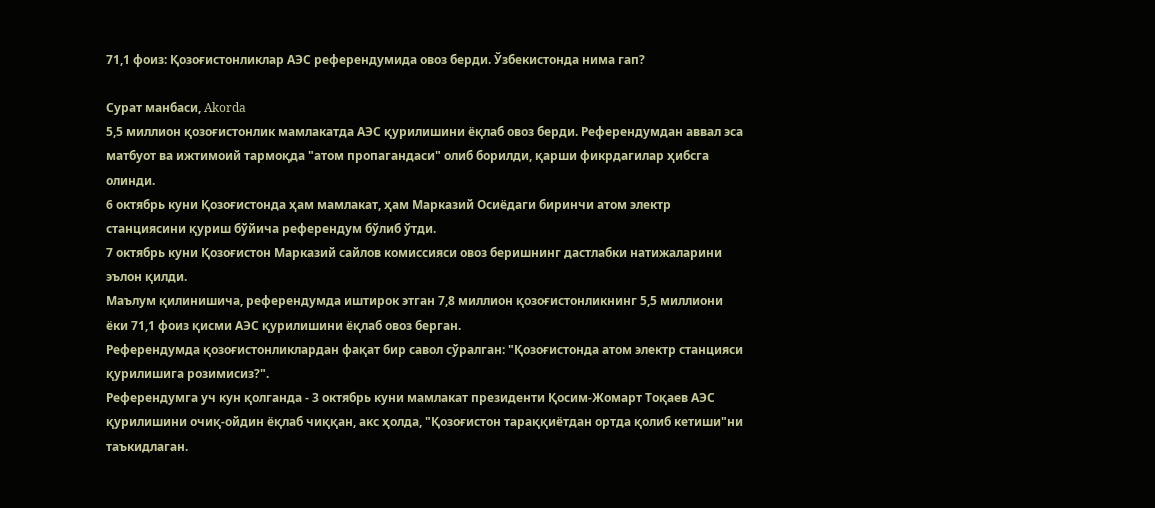71,1 фоиз: Қозоғистонликлар АЭС референдумида овоз берди. Ўзбекистонда нима гап?

Сурат манбаси, Akorda
5,5 миллион қозоғистонлик мамлакатда АЭС қурилишини ёқлаб овоз берди. Референдумдан аввал эса матбуот ва ижтимоий тармоқда "атом пропагандаси" олиб борилди, қарши фикрдагилар ҳибсга олинди.
6 октябрь куни Қозоғистонда ҳам мамлакат, ҳам Марказий Осиёдаги биринчи атом электр станциясини қуриш бўйича референдум бўлиб ўтди.
7 октябрь куни Қозоғистон Марказий сайлов комиссияси овоз беришнинг дастлабки натижаларини эълон қилди.
Маълум қилинишича, референдумда иштирок этган 7,8 миллион қозоғистонликнинг 5,5 миллиони ёки 71,1 фоиз қисми АЭС қурилишини ёқлаб овоз берган.
Референдумда қозоғистонликлардан фақат бир савол сўралган: "Қозоғистонда атом электр станцияси қурилишига розимисиз?".
Референдумга уч кун қолганда - 3 октябрь куни мамлакат президенти Қосим-Жомарт Тоқаев АЭС қурилишини очиқ-ойдин ёқлаб чиққан, акс ҳолда, "Қозоғистон тараққиётдан ортда қолиб кетиши"ни таъкидлаган.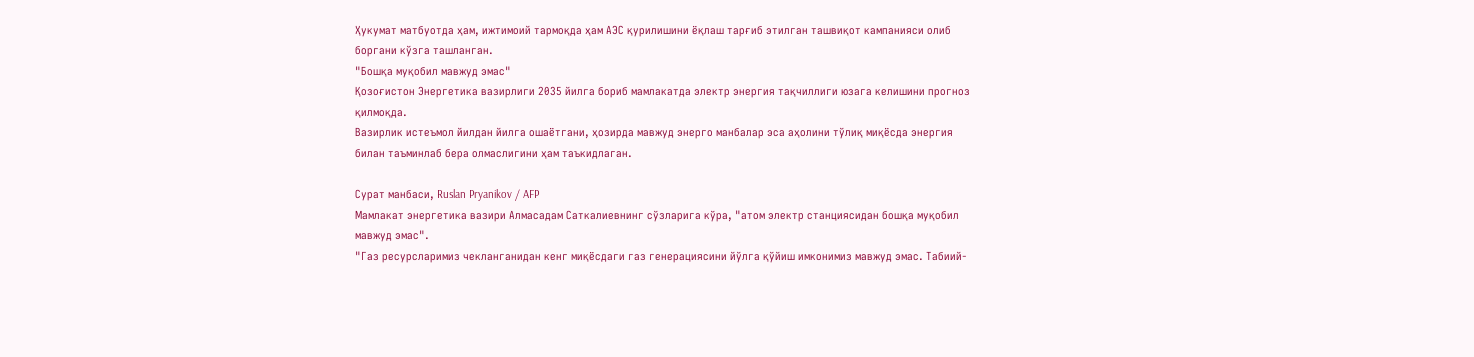Ҳукумат матбуотда ҳам, ижтимоий тармоқда ҳам АЭС қурилишини ёқлаш тарғиб этилган ташвиқот кампанияси олиб боргани кўзга ташланган.
"Бошқа муқобил мавжуд эмас"
Қозоғистон Энергетика вазирлиги 2035 йилга бориб мамлакатда электр энергия тақчиллиги юзага келишини прогноз қилмоқда.
Вазирлик истеъмол йилдан йилга ошаётгани, ҳозирда мавжуд энерго манбалар эса аҳолини тўлиқ миқёсда энергия билан таъминлаб бера олмаслигини ҳам таъкидлаган.

Сурат манбаси, Ruslan Pryanikov / AFP
Мамлакат энергетика вазири Алмасадам Саткалиевнинг сўзларига кўра, "атом электр станциясидан бошқа муқобил мавжуд эмас".
"Газ ресурсларимиз чекланганидан кенг миқёсдаги газ генерациясини йўлга қўйиш имконимиз мавжуд эмас. Табиий-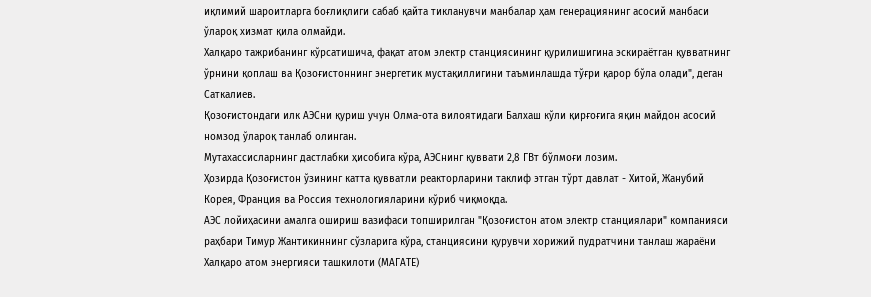иқлимий шароитларга боғлиқлиги сабаб қайта тикланувчи манбалар ҳам генерациянинг асосий манбаси ўлароқ хизмат қила олмайди.
Халқаро тажрибанинг кўрсатишича, фақат атом электр станциясининг қурилишигина эскираётган қувватнинг ўрнини қоплаш ва Қозоғистоннинг энергетик мустақиллигини таъминлашда тўғри қарор бўла олади", деган Саткалиев.
Қозоғистондаги илк АЭСни қуриш учун Олма-ота вилоятидаги Балхаш кўли қирғоғига яқин майдон асосий номзод ўлароқ танлаб олинган.
Мутахассисларнинг дастлабки ҳисобига кўра, АЭСнинг қуввати 2,8 ГВт бўлмоғи лозим.
Ҳозирда Қозоғистон ўзининг катта қувватли реакторларини таклиф этган тўрт давлат - Хитой, Жанубий Корея, Франция ва Россия технологияларини кўриб чиқмоқда.
АЭС лойиҳасини амалга ошириш вазифаси топширилган "Қозоғистон атом электр станциялари" компанияси раҳбари Тимур Жантикиннинг сўзларига кўра, станциясини қурувчи хорижий пудратчини танлаш жараёни Халқаро атом энергияси ташкилоти (МАГАТE)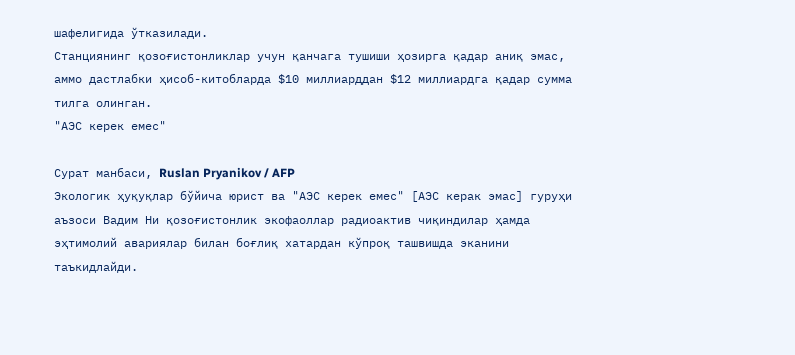шафелигида ўтказилади.
Станциянинг қозоғистонликлар учун қанчага тушиши ҳозирга қадар аниқ эмас, аммо дастлабки ҳисоб-китобларда $10 миллиарддан $12 миллиардга қадар сумма тилга олинган.
"АЭС керек емес"

Сурат манбаси, Ruslan Pryanikov / AFP
Экологик ҳуқуқлар бўйича юрист ва "АЭС керек емес" [АЭС керак эмас] гуруҳи аъзоси Вадим Ни қозоғистонлик экофаоллар радиоактив чиқиндилар ҳамда эҳтимолий авариялар билан боғлиқ хатардан кўпроқ ташвишда эканини таъкидлайди.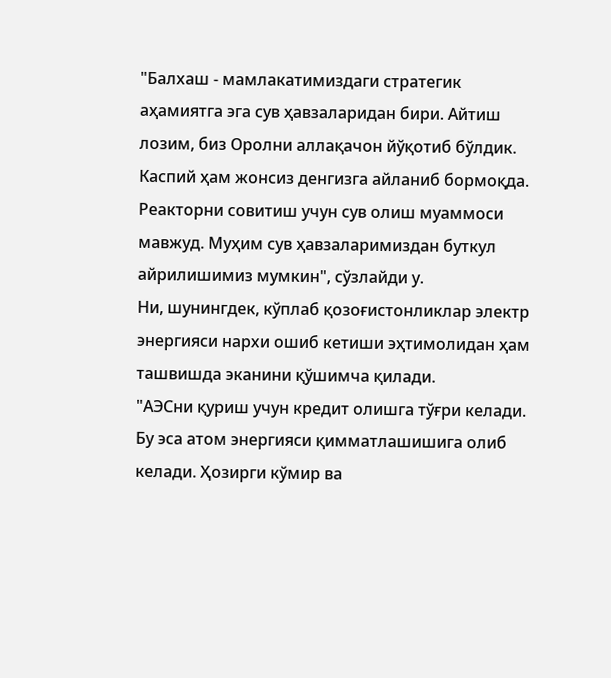"Балхаш - мамлакатимиздаги стратегик аҳамиятга эга сув ҳавзаларидан бири. Айтиш лозим, биз Оролни аллақачон йўқотиб бўлдик. Каспий ҳам жонсиз денгизга айланиб бормоқда. Реакторни совитиш учун сув олиш муаммоси мавжуд. Муҳим сув ҳавзаларимиздан буткул айрилишимиз мумкин", сўзлайди у.
Ни, шунингдек, кўплаб қозоғистонликлар электр энергияси нархи ошиб кетиши эҳтимолидан ҳам ташвишда эканини қўшимча қилади.
"АЭСни қуриш учун кредит олишга тўғри келади. Бу эса атом энергияси қимматлашишига олиб келади. Ҳозирги кўмир ва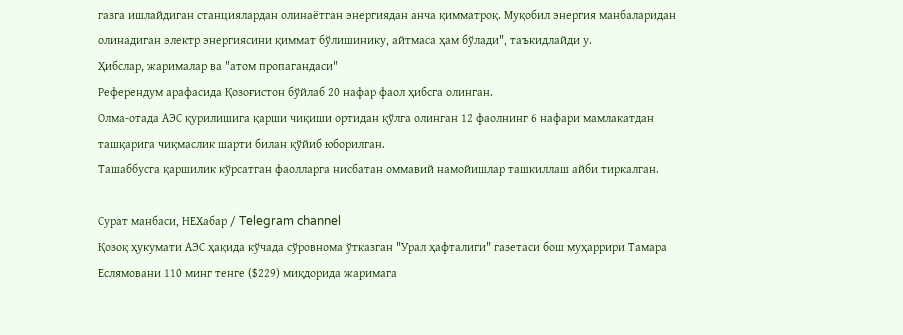газга ишлайдиган станциялардан олинаётган энергиядан анча қимматроқ. Муқобил энергия манбаларидан олинадиган электр энергиясини қиммат бўлишинику, айтмаса ҳам бўлади", таъкидлайди у.
Ҳибслар, жарималар ва "атом пропагандаси"
Референдум арафасида Қозоғистон бўйлаб 20 нафар фаол ҳибсга олинган.
Олма-отада АЭС қурилишига қарши чиқиши ортидан қўлга олинган 12 фаолнинг 6 нафари мамлакатдан ташқарига чиқмаслик шарти билан қўйиб юборилган.
Ташаббусга қаршилик кўрсатган фаолларга нисбатан оммавий намойишлар ташкиллаш айби тиркалган.

Сурат манбаси, НЕХабар / Telegram channel
Қозоқ ҳукумати АЭС ҳақида кўчада сўровнома ўтказган "Урал ҳафталиги" газетаси бош муҳаррири Тамара Еслямовани 110 минг тенге ($229) миқдорида жаримага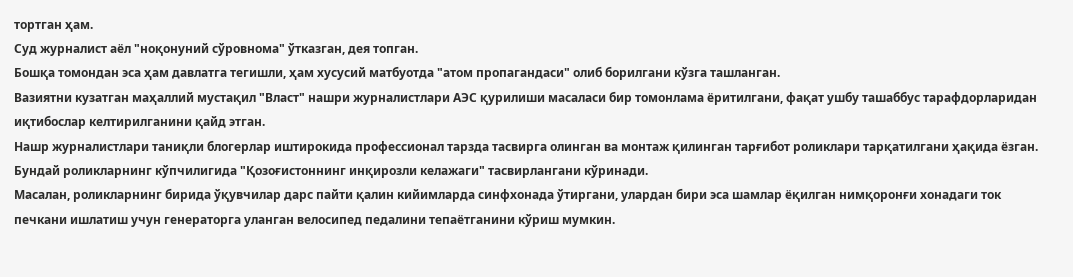тортган ҳам.
Суд журналист аёл "ноқонуний сўровнома" ўтказган, дея топган.
Бошқа томондан эса ҳам давлатга тегишли, ҳам хусусий матбуотда "атом пропагандаси" олиб борилгани кўзга ташланган.
Вазиятни кузатган маҳаллий мустақил "Власт" нашри журналистлари АЭС қурилиши масаласи бир томонлама ёритилгани, фақат ушбу ташаббус тарафдорларидан иқтибослар келтирилганини қайд этган.
Нашр журналистлари таниқли блогерлар иштирокида профессионал тарзда тасвирга олинган ва монтаж қилинган тарғибот роликлари тарқатилгани ҳақида ёзган.
Бундай роликларнинг кўпчилигида "Қозоғистоннинг инқирозли келажаги" тасвирлангани кўринади.
Масалан, роликларнинг бирида ўқувчилар дарс пайти қалин кийимларда синфхонада ўтиргани, улардан бири эса шамлар ёқилган нимқоронғи хонадаги ток печкани ишлатиш учун генераторга уланган велосипед педалини тепаётганини кўриш мумкин.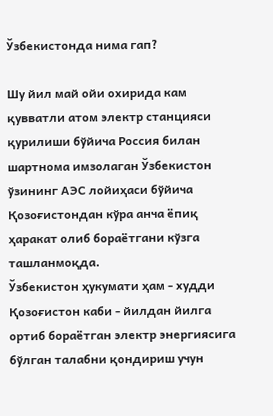Ўзбекистонда нима гап?

Шу йил май ойи охирида кам қувватли атом электр станцияси қурилиши бўйича Россия билан шартнома имзолаган Ўзбекистон ўзининг АЭС лойиҳаси бўйича Қозоғистондан кўра анча ёпиқ ҳаракат олиб бораётгани кўзга ташланмоқда.
Ўзбекистон ҳукумати ҳам - худди Қозоғистон каби - йилдан йилга ортиб бораётган электр энергиясига бўлган талабни қондириш учун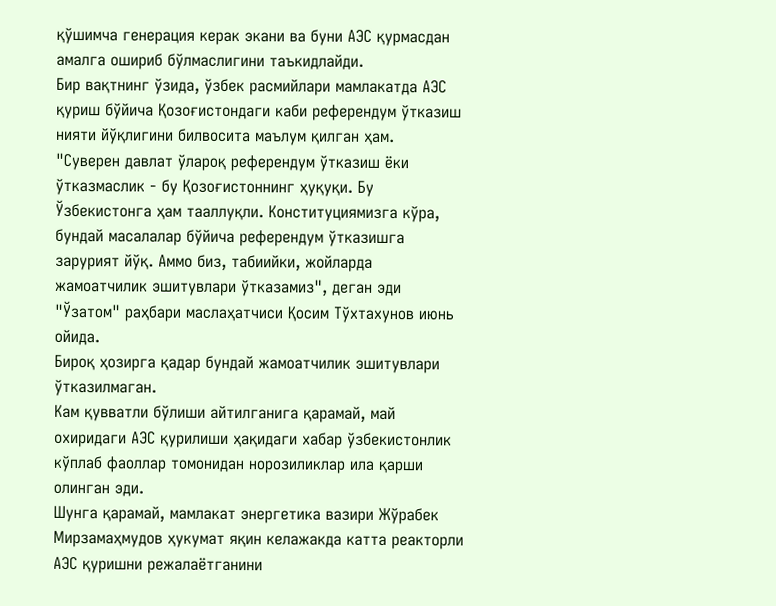қўшимча генерация керак экани ва буни АЭС қурмасдан амалга ошириб бўлмаслигини таъкидлайди.
Бир вақтнинг ўзида, ўзбек расмийлари мамлакатда АЭС қуриш бўйича Қозоғистондаги каби референдум ўтказиш нияти йўқлигини билвосита маълум қилган ҳам.
"Суверен давлат ўлароқ референдум ўтказиш ёки ўтказмаслик - бу Қозоғистоннинг ҳуқуқи. Бу Ўзбекистонга ҳам тааллуқли. Конституциямизга кўра, бундай масалалар бўйича референдум ўтказишга зарурият йўқ. Аммо биз, табиийки, жойларда жамоатчилик эшитувлари ўтказамиз", деган эди "Ўзатом" раҳбари маслаҳатчиси Қосим Тўхтахунов июнь ойида.
Бироқ ҳозирга қадар бундай жамоатчилик эшитувлари ўтказилмаган.
Кам қувватли бўлиши айтилганига қарамай, май охиридаги АЭС қурилиши ҳақидаги хабар ўзбекистонлик кўплаб фаоллар томонидан норозиликлар ила қарши олинган эди.
Шунга қарамай, мамлакат энергетика вазири Жўрабек Мирзамаҳмудов ҳукумат яқин келажакда катта реакторли АЭС қуришни режалаётганини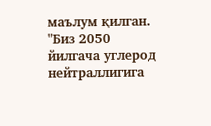маълум қилган.
"Биз 2050 йилгача углерод нейтраллигига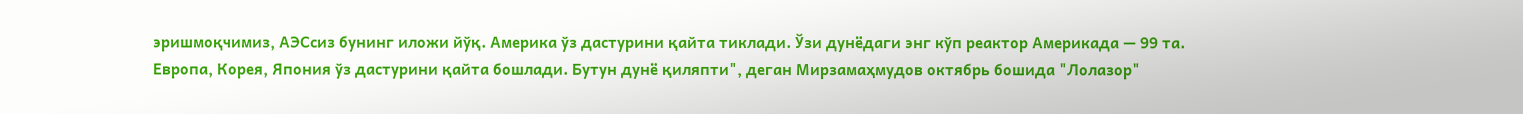эришмоқчимиз, АЭСсиз бунинг иложи йўқ. Америка ўз дастурини қайта тиклади. Ўзи дунёдаги энг кўп реактор Америкада — 99 та.
Европа, Корея, Япония ўз дастурини қайта бошлади. Бутун дунё қиляпти", деган Мирзамаҳмудов октябрь бошида "Лолазор"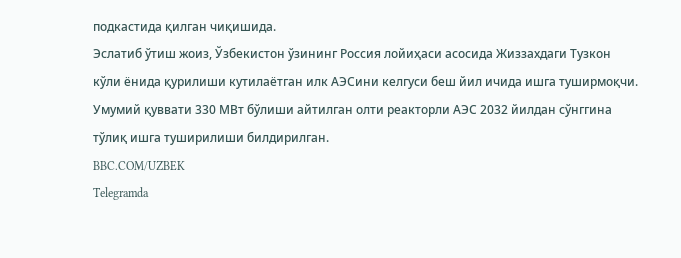подкастида қилган чиқишида.
Эслатиб ўтиш жоиз, Ўзбекистон ўзининг Россия лойиҳаси асосида Жиззахдаги Тузкон кўли ёнида қурилиши кутилаётган илк АЭСини келгуси беш йил ичида ишга туширмоқчи.
Умумий қуввати 330 МВт бўлиши айтилган олти реакторли АЭС 2032 йилдан сўнггина тўлиқ ишга туширилиши билдирилган.
BBC.COM/UZBEK
Telegramda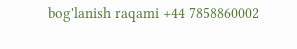bog'lanish raqami +44 7858860002